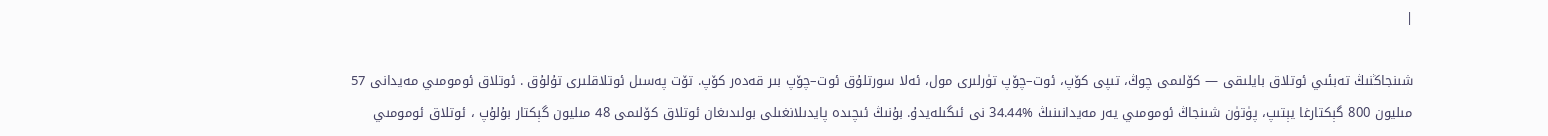|

شىنجاڭنىڭ تەبئىي ئوتلاق بايلىقى — كۆلىمى چوڭ، تىپى كۆپ، ئوت–چۆپ تۈرلىرى مول، ئەلا سورتلۇق ئوت–چۆپ بىر قەدەر كۆپ. تۆت پەسىل ئوتلاقلىرى تۇلۇق . ئوتلاق ئومومىي مەيدانى 57 مىليون 800 گېكتارغا يېتىپ، پۈتۈن شىنجاڭ ئومومىي يەر مەيدانىنىڭ %34.44 نى ئىگىلەيدۇ. بۇنىڭ ئىچىدە پايدىلانغىلى بولىدىغان ئوتلاق كۆلىمى 48 مىليون گېكتار بۇلۇپ ، ئوتلاق ئومومىي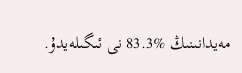مەيدانىنىڭ %83.3 نى ئىگىلەيدۇ.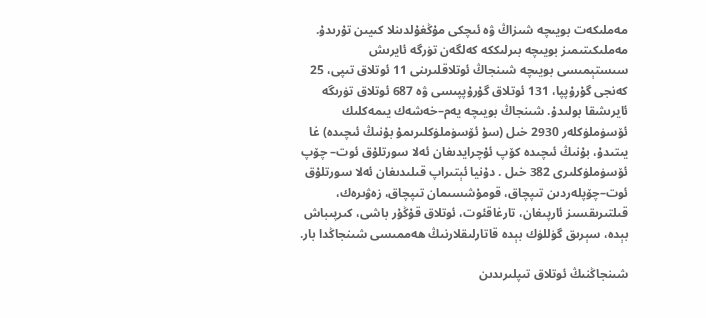مەملىكەت بويىچە شىزاڭ ۋە ئىچكى مۇڭغۇلدىنلا كىيىن تۇرىدۇ. مەملىكىتىمىز بويىچە بىرلىككە كەلگەن تۈرگە ئايرىش سىستېمىسى بويىچە شىنجاڭ ئوتلاقلىرىنى 11 ئوتلاق تىپى، 25 كەنجى گۇرۇپپا، 131 ئوتلاق گۇرۇپپىسى ۋە 687 ئوتلاق تۈرىگە ئايرىشقا بولىدۇ. شىنجاڭ بويىچە يەم–خەشەك يىمەكلىك ئۆسۈملۈكلەر 2930 خىل (سۇ ئۆسۈملۈكلىرىمۇ بۇنىڭ ئىچىدە) غا يىتىدۇ، بۇنىڭ ئىچىدە كۆپ ئۇچرايدىغان ئەلا سورتلۇق ئوت– چۆپ ئۆسۈملۈكلىرى 382 خىل . دۇنيا ئېتىراپ قىلىدىغان ئەلا سورتلۇق ئوت–چۆپلەردىن تىپچاق، قومۇشسىمان تىپچاق، زەۋىرەك، قىلتىرىقسىز ئارپىغان، تارغاقئوت، ئوتلاق قۇڭۇر باشى، كىرپىباش بېدە، سېرىق گۈللۈك بېدە قاتارلىقلارنىڭ ھەممىسى شىنجاڭدا بار.

شىنجاڭنىڭ ئوتلاق تىپلىرىدىن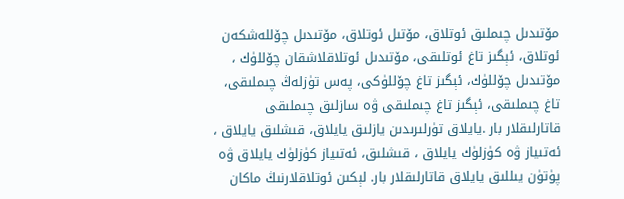مۆتىدىل چىملىق ئوتلاق، مۆتىل ئوتلاق، مۆتىدىل چۆللەشكەن ئوتلاق، ئېگىز تاغ ئوتلىقى، مۆتىدىل ئوتلاقلاشقان چۆللۈك ، مۆتىدىل چۆللۈك، ئېگىز تاغ چۆللۈكى، پەس تۈزلەڭ چىملىقى، تاغ چىملىقى، ئېگىز تاغ چىملىقى ۋە سازلىق چىملىقى قاتارلىقلار بار .يايلاق تۈرلىرىدىن يازلىق يايلاق، قىشلىق يايلاق ، ئەتىياز ۋە كۈزلۈك يايلاق ، قىشلىق، ئەتىياز كۈزلۈك يايلاق ۋە پۈتۈن يىللىق يايلاق قاتارلىقلار بار. لېكىن ئوتلاقلارنىڭ ماكان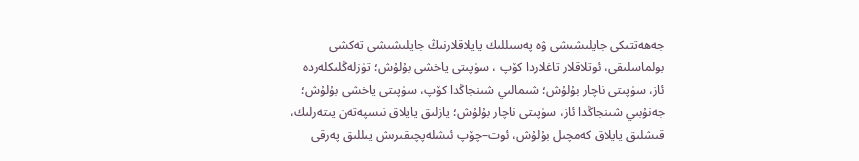جەھەتتىكى جايلىشىشى ۋە پەسىللىك يايلاقلارنىڭ جايلىشىشى تەكشى بولماسلىقى، ئوتلاقلار تاغلاردا كۆپ ، سۈپىتى ياخشى بۇلۇش؛ تۈزلەڭلىكلەردە ئاز، سۈپىتى ناچار بۇلۇش؛ شىمالىي شىنجاڭدا كۆپ، سۈپىتى ياخشى بۇلۇش؛ جەنۇبىي شىنجاڭدا ئاز، سۈپىتى ناچار بۇلۇش؛ يازلىق يايلاق نىسپەتەن يىتەرلىك، قىشلىق يايلاق كەمچىل بۇلۇش، ئوت–چۆپ ئىشلەپچىقىرىش يىللىق پەرقى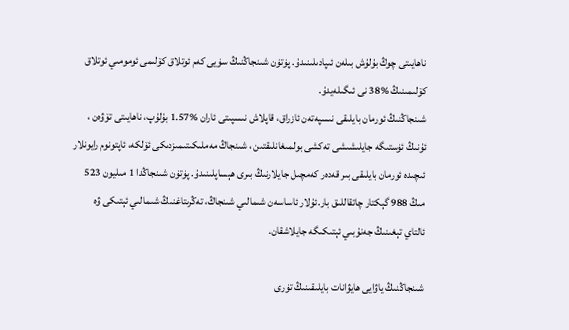ناھايىتى چوڭ بۇلۇش بىلەن ئىپادىلىنىدۇ. پۈتۈن شىنجاڭنىڭ سۈيى كەم ئوتلاق كۆلىمى ئومومىي ئوتلاق كۆلىمىنىڭ %38 نى ئىگىلەيدۇ.
شىنجاڭنىڭ ئورمان بايلىقى نىسپەتەن ئازراق، قاپلاش نىسپىتى ئاران %1.57 بۇلۇپ، ناھايىتى تۆۋەن ، ئۇنىڭ ئۈستىگە جايلىشىشى تەكشى بولمىغانلىقتىن ، شىنجاڭ مەملىكىتىمىزدىكى ئۆلكە، ئاپتونوم رايونلار ئىچىدە ئورمان بايلىقى بىر قەدەر كەمچىل جايلارنىڭ بىرى ھېساپلىنىدۇ. پۈتۈن شىنجاڭدا 1 مىليون 523 مىڭ 988 گېكتار چاتقاللىق بار.ئۇلار ئاساسەن شىمالىي شىنجاڭ، تەڭرىتاغنىڭ شىمالىي ئېتىكى ۋە ئالتاي تېغىنىڭ جەنۇبىي ئېتىكىگە جايلاشقان.

شىنجاڭنىڭ ياۋايى ھايۋانات بايلىقىنىڭ تۈرى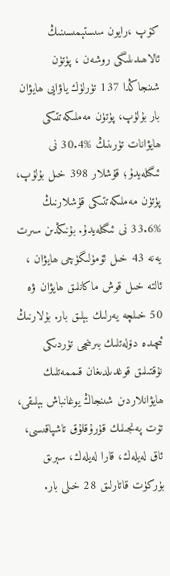كۆپ ،رايون سىستېمىسىنىڭ ئالاھىدىلىگى روشەن ، پۈتۈن شىنجاڭدا 137 تۈرلۈك ياۋايى ھايۋان بار بۇلۇپ، پۈتۈن مەملىكەتتىكى ھايۋانات تۈرىنىڭ %30.4 نى ئىگىلەيدۇ؛ قۇشلار 398 خىل بۇلۇپ، پۈتۈن مەملىكەتتىكى قۇشلارنىڭ %33.6 نى ئىگىلەيدۇ. بۇنىڭدىن سىرت يەنە 43 خىل ئۆمۈلىگۈچى ھايۋان ، ئالتە خىل قوش ماكانلىق ھايۋان ۋە 50 خىلچە يەرلىك بېلىق بار. بۇلارنىڭ ئىچىدە دۆلەتلىك بىرىنچى تۈردىكى نۇقتىلىق قوغدىلدىغان قىممەتلىك ھايۋانلاردىن شىنجاڭ يوغانباش بېلىقى، تۆت پەنجىلىك قۇرۇقلۇق تاشپاقىسى، ئاق لەيلەك، قارا لەيلەك، سېرىق بۈركۈت قاتارلىق 28 خىلى بار.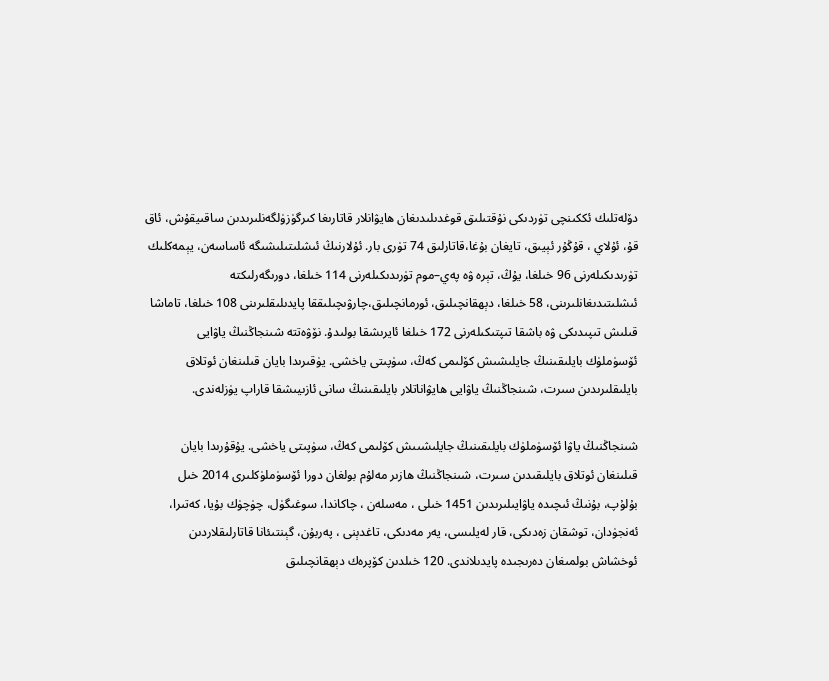دۆلەتلىك ئككىنچى تۈردىكى نۇقتىلىق قوغدىلىدىغان ھايۋانلار قاتارىغا كىرگۈزۈلگەنلىرىدىن ساقىيقۇش، ئاق قۇ، ئۇلاي ، قۇڭۇر ئېيىق، تايغان بۇغا،قاتارلىق 74 تۈرى بار. ئۇلارنىڭ ئىشلىتىلىشىگە ئاساسەن، يېمەكلىك تۈرىدىكىلەرنى 96 خىلغا، يۇڭ، تېرە ۋە پەي–موم تۈرىدىكىلەرنى 114 خىلغا، دورىگەرلىكتە ئىشلىتىدىغانلىرىنى، 58 خىلغا، دېھقانچىلىق، ئورمانچىلىق،چارۋىچىلىققا پايدىلىقلىرىنى 108 خىلغا، تاماشا قىلىش تىپىدىكى ۋە باشقا تىپتىكىلەرنى 172 خىلغا ئايرىشقا بولىدۇ. نۆۋەتتە شىنجاڭنىڭ ياۋايى ئۆسۈملۈك بايلىقىنىڭ جايلىشىش كۆلىمى كەڭ، سۈپىتى ياخشى. يۈقىرىدا بايان قىلىنغان ئوتلاق بايلىقلىرىدىن سىرت، شىنجاڭنىڭ ياۋايى ھايۋاناتلار بايلىقىنىڭ سانى ئازىيىشقا قاراپ يۈزلەندى.

شىنجاڭنىڭ ياۋا ئۆسۈملۈك بايلىقىنىڭ جايلىشىىش كۆلىمى كەڭ، سۈپىتى ياخشى. يۇقۇرىدا بايان قىلىنغان ئوتلاق بايلىقىدىن سىرت، شىنجاڭنىڭ ھازىر مەلۇم بولغان دورا ئۆسۈملۈكلىرى 2014 خىل بۇلۇپ، بۇنىڭ ئىچىدە ياۋايىلىرىدىن 1451 خىلى ، مەسلەن ، چاكاندا، سوغىگۈل، چۈچۈك بۇيا، كەتىرا، ئەنجۈدان، توشقان زەدىكى، قار لەيلىسى، يەر مەدىكى، تاغدېنى ، پەربۇن، گېنتىئانا قاتارلىقلاردىن ئوخشاش بولمىغان دەرىجىدە پايدىلاندى. 120 خىلدىن كۆپرەك دېھقانچىلىق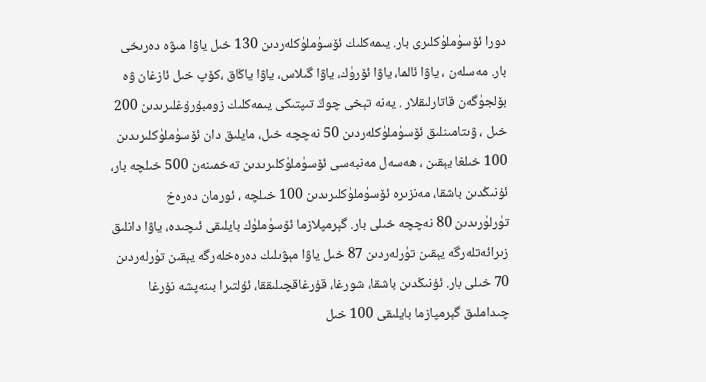دورا ئۆسۈملۈكلىرى بار. يىمەكلىك ئۆسۈملۈكلەردىن 130 خىل ياۋا مىۋە دەرىخى بار. مەسلەن ، ياۋا ئالما، ياۋا ئۆرۈك، ياۋا گىلاس، ياۋا ياڭاق ،كۆپ خىل ئازغان ۋە بۆلجۈگەن قاتارلىقلار . يەنە تېخى چوڭ تىپتىكى يىمەكلىك زومبۇرۇغلىرىدىن 200 خىل ، ۋىتامىنلىق ئۆسۈملۈكلەردىن 50 نەچچە خىل، مايلىق دان ئۆسۈملۈكلىرىدىن 100 خىلغا يېقىن ، ھەسەل مەنبەسى ئۆسۈملۈكلىرىدىن تەخمىنەن 500 خىلچە بار، ئۇنىڭدىن باشقا، مەنزىرە ئۆسۈملۈكلىرىدىن 100 خىلچە ، ئورمان دەرەخ تۈرلۈرىدىن 80 نەچچە خىلى بار. گېرمپلازما ئۆسۈملۈك بايلىقى ئىچىدە، ياۋا دانلىق زىرائەتلەرگە يېقىن تۈرلەردىن 87 خىل ياۋا مېۋىلىك دەرەخلەرگە يېقىن تۈرلەردىن 70 خىلى بار. ئۇنىڭدىن باشقا، شورغا، قۇرغاقچىلىققا، ئۇلتىرا بىنەپشە نۇرغا چىداملىق گېرمپازما بايلىقى 100 خىل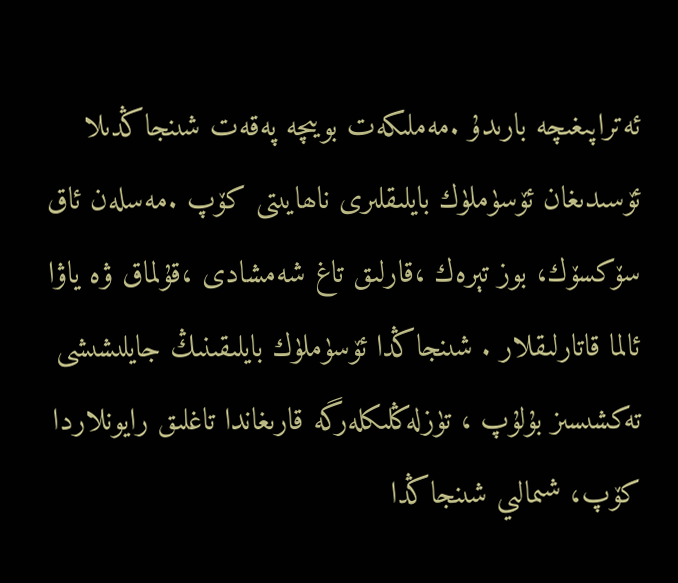ئەتراپىغىچە بارىدۇ .مەملىكەت بويىچە پەقەت شىنجاڭدىلا ئۆسىدىغان ئۆسۈملۈك بايلىقلىرى ناھايىتى كۆپ .مەسلەن ئاق سۆكسۆك، بوز تېرەك ،قارلىق تاغ شەمشادى ،قۇلماق ۋە ياۋا ئالما قاتارلىقلار . شىنجاڭدا ئۆسۈملۈك بايلىقىنىڭ جايلىشىشى تەكشىسىز بۇلۇپ ، تۈزلەڭلىكلەرگە قارىغاندا تاغلىق رايونلاردا كۆپ، شىمالىي شىنجاڭدا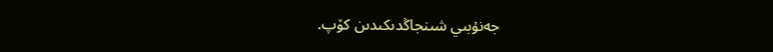جەنۇبىي شىنجاڭدىكىدىن كۆپ.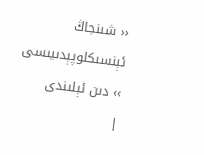‹‹ شىنجاڭ ئېنسىكلوپېدىيىسى ›› دىن ئېلىندى
|